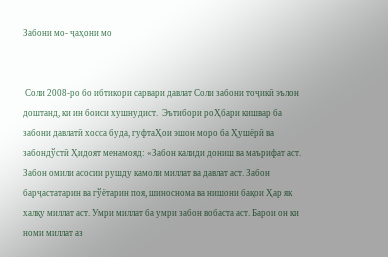Забони мо- ҷаҳони мо


 Соли 2008-ро бо ибтикори сарвари давлат Соли забони тоҷикӣ эълон доштанд, ки ин боиси хушнудист.  Эътибори роҲбари кишвар ба забони давлатӣ хосса буда, гуфтаҲои эшон моро ба Ҳушёрӣ ва забондўстӣ Ҳидоят менамояд: «Забон калиди дониш ва маърифат аст. Забон омили асосии рушду камоли миллат ва давлат аст. Забон барҷастатарин ва гўётарин поя, шиноснома ва нишони бақои Ҳар як халқу миллат аст. Умри миллат ба умри забон вобаста аст. Барои он ки номи миллат аз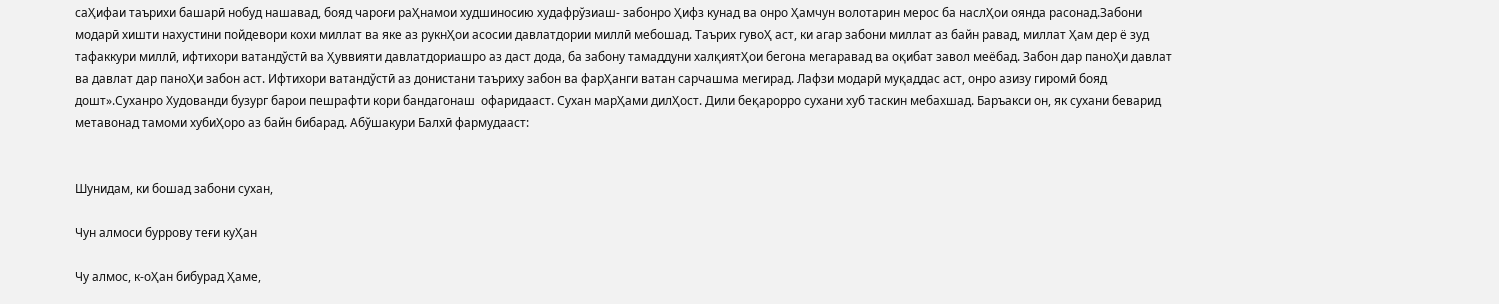саҲифаи таърихи башарӣ нобуд нашавад, бояд чароғи раҲнамои худшиносию худафрўзиаш- забонро Ҳифз кунад ва онро Ҳамчун волотарин мерос ба наслҲои оянда расонад.Забони модарӣ хишти нахустини пойдевори кохи миллат ва яке аз рукнҲои асосии давлатдории миллӣ мебошад. Таърих гувоҲ аст, ки агар забони миллат аз байн равад, миллат Ҳам дер ё зуд тафаккури миллӣ, ифтихори ватандўстӣ ва Ҳуввияти давлатдориашро аз даст дода, ба забону тамаддуни халқиятҲои бегона мегаравад ва оқибат завол меёбад. Забон дар паноҲи давлат ва давлат дар паноҲи забон аст. Ифтихори ватандўстӣ аз донистани таъриху забон ва фарҲанги ватан сарчашма мегирад. Лафзи модарӣ муқаддас аст, онро азизу гиромӣ бояд дошт».Суханро Худованди бузург барои пешрафти кори бандагонаш  офаридааст. Сухан марҲами дилҲост. Дили беқарорро сухани хуб таскин мебахшад. Баръакси он, як сухани беварид метавонад тамоми хубиҲоро аз байн бибарад. Абўшакури Балхӣ фармудааст:


Шунидам, ки бошад забони сухан,

Чун алмоси буррову теғи куҲан

Чу алмос, к-оҲан бибурад Ҳаме,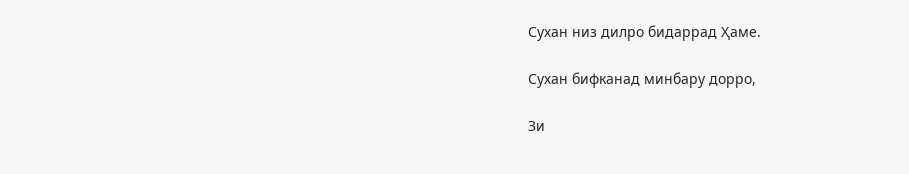Сухан низ дилро бидаррад Ҳаме.

Сухан бифканад минбару дорро,

Зи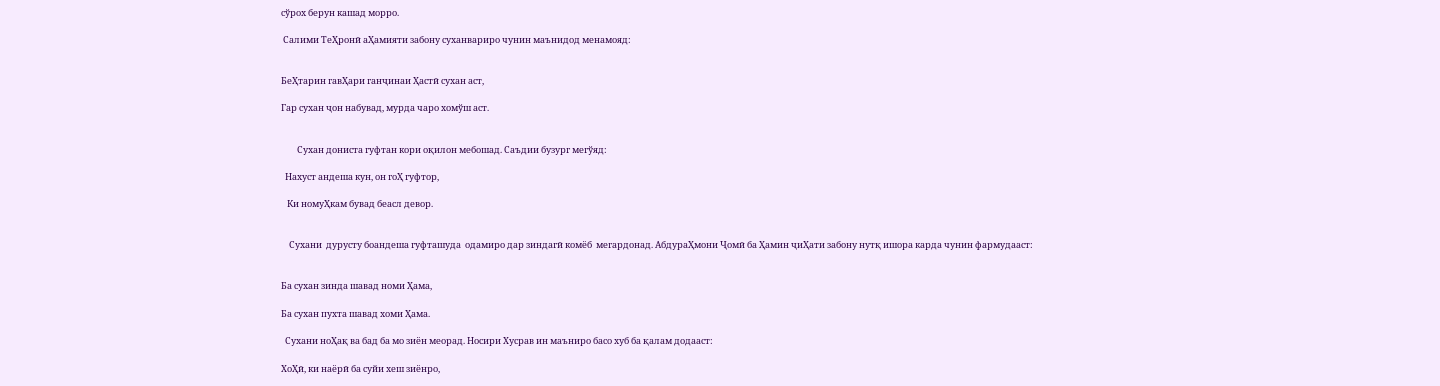сўрох берун кашад морро.

 Салими ТеҲронӣ аҲамияти забону суханвариро чунин маънидод менамояд:


БеҲтарин гавҲари ганҷинаи Ҳастӣ сухан аст,

Гар сухан ҷон набувад, мурда чаро хомўш аст.


        Сухан дониста гуфтан кори оқилон мебошад. Саъдии бузург мегўяд:

  Нахуст андеша кун, он гоҲ гуфтор,

   Ки номуҲкам бувад беасл девор.


    Сухани  дурусту боандеша гуфташуда  одамиро дар зиндагӣ комёб  мегардонад. АбдураҲмони Ҷомӣ ба Ҳамин ҷиҲати забону нутқ ишора карда чунин фармудааст:


Ба сухан зинда шавад номи Ҳама,

Ба сухан пухта шавад хоми Ҳама.

  Сухани ноҲақ ва бад ба мо зиён меорад. Носири Хусрав ин маъниро басо хуб ба қалам додааст:

ХоҲӣ, ки наёрӣ ба суйи хеш зиёнро,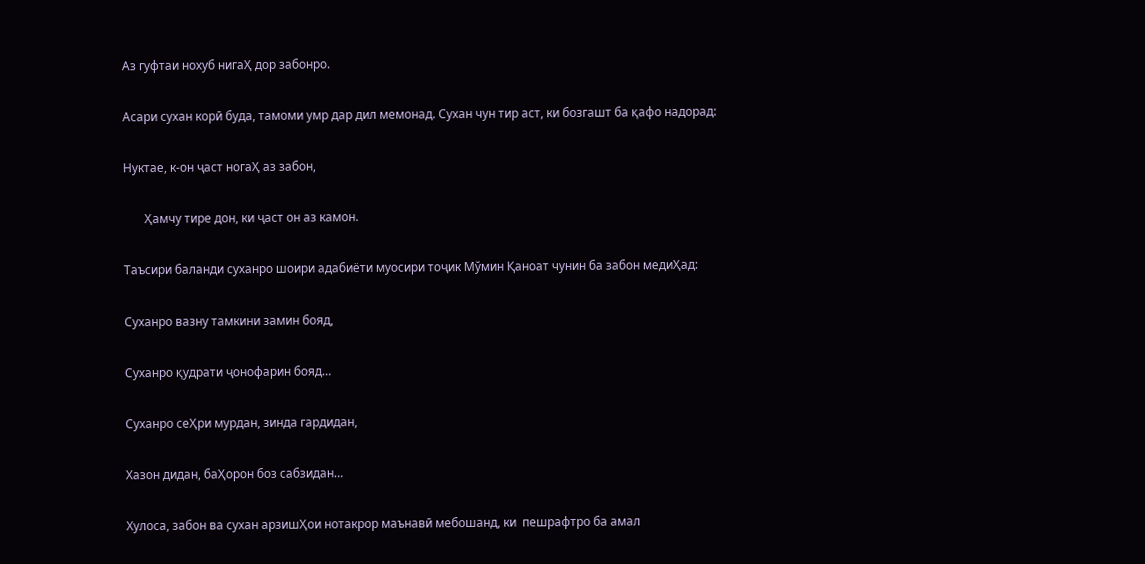Аз гуфтаи нохуб нигаҲ дор забонро.

Асари сухан корӣ буда, тамоми умр дар дил мемонад. Сухан чун тир аст, ки бозгашт ба қафо надорад:

Нуктае, к-он ҷаст ногаҲ аз забон,

       Ҳамчу тире дон, ки ҷаст он аз камон.

Таъсири баланди суханро шоири адабиёти муосири тоҷик Мўмин Қаноат чунин ба забон медиҲад:

Суханро вазну тамкини замин бояд,

Суханро қудрати ҷонофарин бояд…

Суханро сеҲри мурдан, зинда гардидан,

Хазон дидан, баҲорон боз сабзидан…

Хулоса, забон ва сухан арзишҲои нотакрор маънавӣ мебошанд, ки  пешрафтро ба амал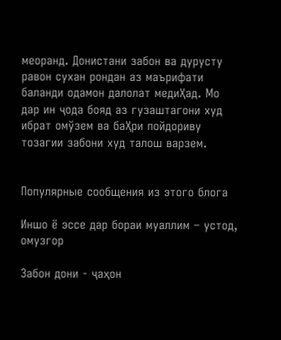меоранд. Донистани забон ва дурусту равон сухан рондан аз маърифати баланди одамон далолат медиҲад. Мо дар ин ҷода бояд аз гузаштагони худ ибрат омўзем ва баҲри пойдориву тозагии забони худ талош варзем.


Популярные сообщения из этого блога

Иншо ё эссе дар бораи муаллим – устод, омузгор

Забон дони - ҷаҳон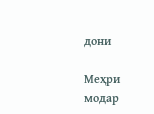дони

Меҳри модар